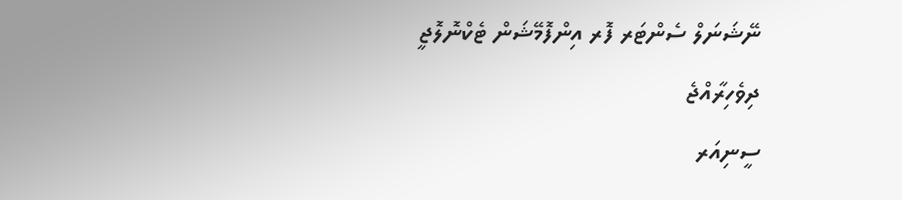ނޭޝަނަލް ސެންޓަރ ފޮރ އިންފޮމޭޝަން ޓެކްނޮލޮޖީ
ދިވެހިރާއްޖެ
ސީނިއަރ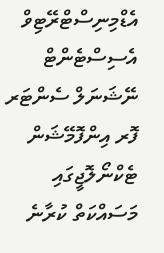އެޑްމިނިސްޓްރޭޓިވް އެސިސްޓެންޓް
ނޭޝަނަލް ސެންޓަރ ފޮރ އިންފޮމޭޝަން ޓެކްނޯލޮޖީގައި މަސައްކަތް ކުރާނެ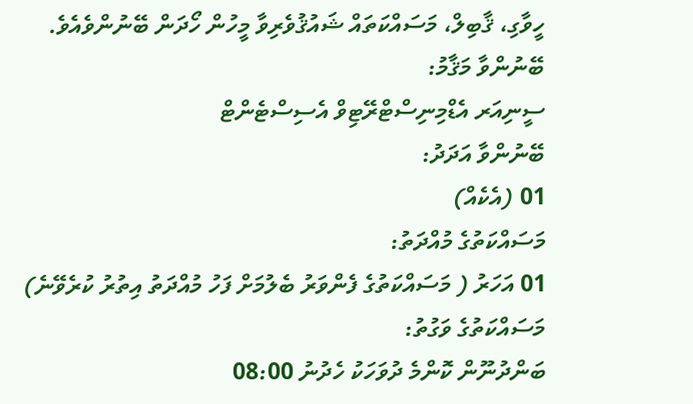ހީވާގި، ޤާބިލް، މަސައްކަތައް ޝައުޤުވެރިވާ މީހުން ހޯދަން ބޭނުންވެއެވެ.
ބޭނުންވާ މަޤާމު:
ސީނިއަރ އެޑްމިނިސްޓްރޭޓިވް އެސިސްޓެންޓް
ބޭނުންވާ އަދަދު:
01 (އެކެއް)
މަސައްކަތުގެ މުއްދަތު:
01 އަހަރު ( މަސައްކަތުގެ ފެންވަރު ބެލުމަށް ފަހު މުއްދަތު އިތުރު ކުރެވޭނެ)
މަސައްކަތުގެ ވަގުތު:
ބަންދުނޫން ކޮންމެ ދުވަހަކު ހެދުނު 08:00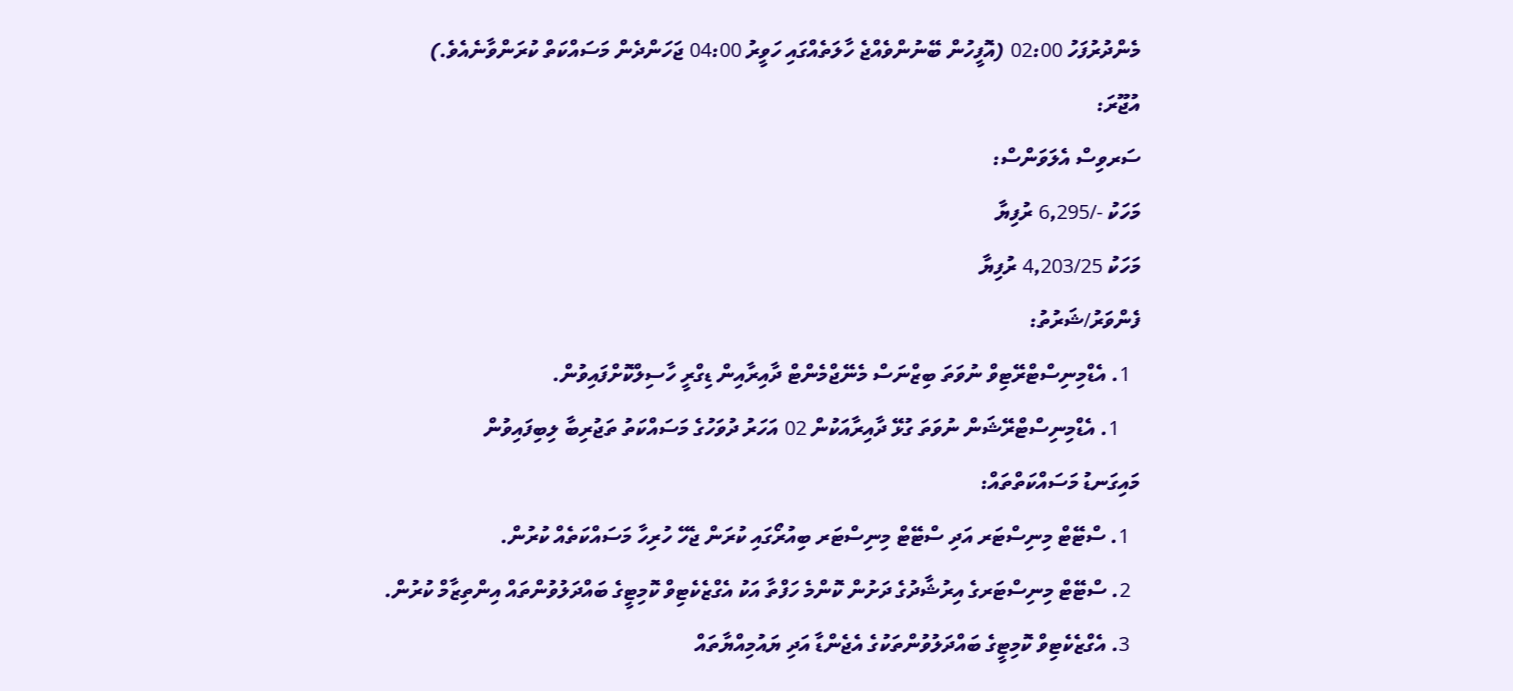މެންދުރުފަހު 02:00 (އޮފީހުން ބޭނުންވެއްޖެ ހާލަތެއްގައި ހަވީރު 04:00 ޖަހަންދެން މަސައްކަތް ކުރަންވާނެއެވެ.)
އުޖޫރަ:
ސަރވިސް އެލަވަންސް:
މަހަކު -/6,295 ރުފިޔާ
މަހަކު 4,203/25 ރުފިޔާ
ފެންވަރު/ޝަރުތު:
  1. އެޑްމިނިސްޓްރޭޓިވް ނުވަތަ ބިޒްނަސް މެނޭޖްމެންޓް ދާއިރާއިން ޑިގްރީ ހާސިލްކޮށްފައިވުން.
    1. އެޑްމިނިސްޓްރޭޝަން ނުވަތަ ގުޅޭ ދާއިރާއަކުން 02 އަހަރު ދުވަހުގެ މަސައްކަތު ތަޖުރިބާ ލިބިފައިވުން
މައިގަނޑު މަސައްކަތްތައް:
  1. ސްޓޭޓް މިނިސްޓަރ އަދި ސްޓޭޓް މިނިސްޓަރ ބިއުރޯގައި ކުރަން ޖެހޭ ހުރިހާ މަސައްކަތެއް ކުރުން.
  2. ސްޓޭޓް މިނިސްޓަރގެ އިރުޝާދުގެ ދަށުން ކޮންމެ ހަފްތާ އަކު އެގްޒެކެޓިވް ކޮމިޓީގެ ބައްދަލުވުންތައް އިންތިޒާމް ކުރުން.
  3. އެގްޒެކެޓިވް ކޮމިޓީގެ ބައްދަލުވުންތަކުގެ އެޖެންޑާ އަދި ޔައުމިއްޔާތައް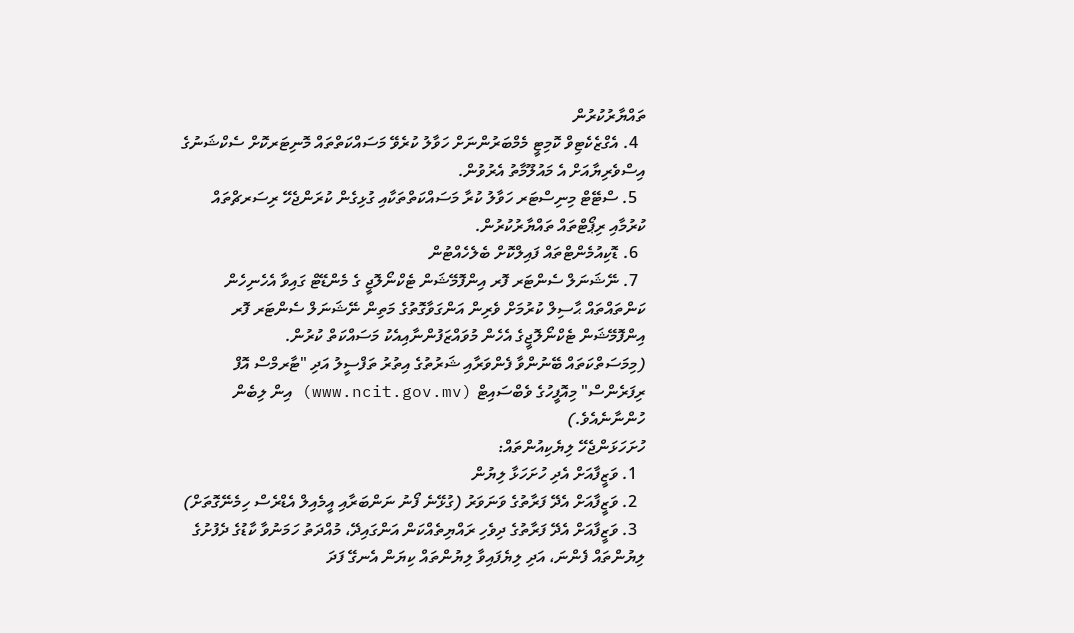ތައްޔާރުކުރުން
  4. އެގްޒެކެޓިވް ކޮމިޓީ މެމްބަރުންނަށް ހަވާލު ކުރެވޭ މަސައްކަތްތައް މޮނިޓަރކޮށް ސެކްޝަނުގެ އިސްވެރިޔާއަށް އެ މައުލޫމާތު އެރުވުން.
  5. ސްޓޭޓް މިނިސްޓަރ ހަވާލު ކުރާ މަސައްކަތްތަކާއި ގުޅިގެން ކުރަންޖެހޭ ރިސަރޗްތައް ކުރުމާއި ރިޕޯޓްތައް ތައްޔާރުކުރުން.
  6. ޑޮކިއުމެންޓްތައް ފައިލްކޮށް ބެލެހެއްޓުން
  7. ނޭޝަނަލް ސެންޓަރ ފޮރ އިންފޮމޭޝަން ޓެކްނޯލޮޖީ ގެ މެންޑޭޓް ގައިވާ އެހެނިހެން ކަންތައްތައް ޙާސިލް ކުރުމަށް ވެރިން އަންގަވާގޮތުގެ މަތިން ނޭޝަނަލް ސެންޓަރ ފޮރ އިންފޮމޭޝަން ޓެކްނޯލޮޖީގެ އެހެން މުވައްޒަފުންނާއިއެކު މަސައްކަތް ކުރުން.
(މިމަސަތްކަތައް ބޭނުންވާ ފެންވަރާއި ޝަރުތުގެ އިތުރު ތަފްސީލު އަދި "ޓާރމްސް އޮފް ރިފަރެންސް" މިއޮފީހުގެ ވެބްސައިޓް (www.ncit.gov.mv) އިން ލިބެން ހުންނާނެއެވެ.)
ހުށަހަޅަންޖެހޭ ލިޔެކިއުންތައް:
  1. ވަޒީފާއަށް އެދި ހުށަހަޅާ ލިޔުން
  2. ވަޒީފާއަށް އެދޭ ފަރާތުގެ ވަނަވަރު (ގުޅޭނެ ފޯނު ނަންބަރާއި އީމެއިލް އެޑްރެސް ހިމެނޭގޮތަށް)
  3. ވަޒީފާއަށް އެދޭ ފަރާތުގެ ދިވެހި ރައްޔިތެއްކަން އަންގައިދޭ، މުއްދަތު ހަމަނުވާ ކާޑުގެ ދެފުށުގެ ލިޔުންތައް ފެންނަ، އަދި ލިޔެފައިވާ ލިޔުންތައް ކިޔަން އެނގޭ ފަދަ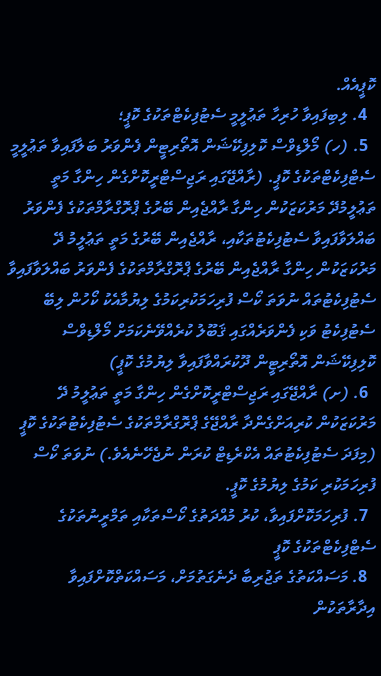ކޮޕީއެއް.
  4. ލިބިފައިވާ ހުރިހާ ތަޢުލީމީ ސެޓުފިކެޓްތަކުގެ ކޮޕީ؛
  5. (ހ) މޯލްޑިވްސް ކޮލިފިކޭޝަން އޮތޯރިޓީން ފެންވަރު ބަލާފައިވާ ތަޢުލީމީ ސެޓްފިކެޓްތަކުގެ ކޮޕީ. (ރާއްޖޭގައި ރަޖިސްޓްރީކޮށްގެން ހިންގާ މަތީ ތަޢުލީމުދޭ މަރުކަޒަކުން ހިންގާ ރާއްޖެއިން ބޭރުގެ ޕްރޮގްރާމްތަކުގެ ފެންވަރު ބައްލަވާފައިވާ ސެޓުފިކެޓުތަކާއި، ރާއްޖެއިން ބޭރުގެ މަތީ ތަޢުލީމު ދޭ މަރުކަޒަކުން ހިންގާ ރާއްޖެއިން ބޭރުގެ ޕްރޮގްރާމްތަކުގެ ފެންވަރު ބައްލަވާފައިވާ ސެޓުފިކެޓުތައް ނުވަތަ ކޯސް ފުރިހަމަކުރިކަމުގެ ލިޔުމާއެކު ކޯހުން ލިބޭ ސެޓުފިކެޓު ވަކި ފެންވަރެއްގައި ޤަބޫލު ކުރެއްވޭނެކަމަށް މޯލްޑިވްސް ކޮލިފިކޭޝަން އޮތޯރިޓީން ދޫކުރައްވާފައިވާ ލިޔުމުގެ ކޮޕީ)
  6. (ށ) ރާއްޖޭގައި ރަޖިސްޓްރީކޮށްގެން ހިންގާ މަތީ ތަޢުލީމު ދޭ މަރުކަޒަކުން ކުރިއަށްގެންދާ ރާއްޖޭގެ ޕްރޮގްރާމްތަކުގެ ސެޓުފިކެޓުތަކުގެ ކޮޕީ (މިފަދަ ސެޓުފިކެޓުތައް އެކްރެޑިޓް ކުރަން ނުޖެހޭނެއެވެ.) ނުވަތަ ކޯސް ފުރިހަމަކުރި ކަމުގެ ލިޔުމުގެ ކޮޕީ.
  7. ފުރިހަމަކޮށްފައިވާ، ކުރު މުއްދަތުގެ ކޯސްތަކާއި ތަމްރީނުތަކުގެ ސެޓްފިކެޓްތަކުގެ ކޮޕީ
  8. މަސައްކަތުގެ ތަޖުރިބާ ދެނެގަތުމަށް، މަސައްކަތްކޮށްފައިވާ އިދާރާތަކުން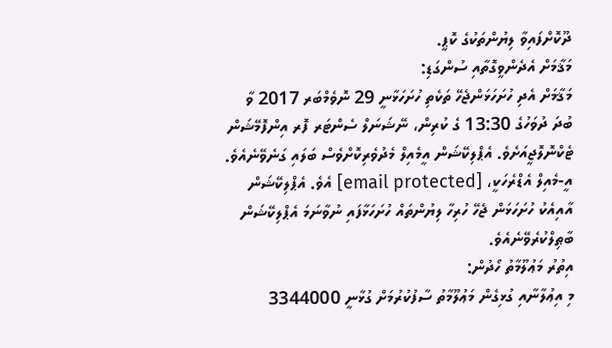ދޫކޮށްފައިވާ ލިޔުންތަކުގެ ކޮޕީ.
މަޤާމަށް އެދެންވީގޮތާއި ސުންގަޑި:
މަޤާމަށް އެދި ހުށަހަޅަންޖެހޭ ތަކެތި ހުށަހަޅާނީ 29 ނޮވެމްބަރ 2017 ވާ ބުދަ ދުވަހުގެ 13:30 ގެ ކުރިން، ނޭޝަނަލް ސެންޓަރ ފޮރ އިންފޮމޭޝަން ޓެކްނޮލޮޖީއަށެވެ. އެޕްލިކޭޝަން އީމެއިލް މެދުވެރިކޮށްވެސް ބަލައި ގަނެވޭނެއެވެ. އީ-މެއިލް އެޑްރެހަކީ، [email protected] އެވެ. އެޕްލިކޭޝަން އާއިއެކު ހުށަހަޅަން ޖެހޭ ހުރިހާ ލިޔުންތައް ހުށަހަޅާފައި ނުވާނަމަ އެޕްލިކޭޝަން ބާޠިލްކުރެވޭނެއެވެ.
އިތުރު މަޢުލޫމާތު ހޯދުން:
މި އިޢުލާނާއި ގުޅިގެން މަޢުލޫމާތު ސާފުކުރުމަށް ގުޅާނީ 3344000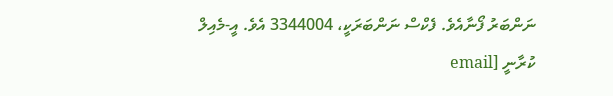ނަންބަރު ފޯނާއެވެ. ފެކްސް ނަންބަރަކީ، 3344004 އެވެ. އީ-މެއިލް ކުރާނީ [email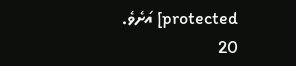protected] އަށެވެ.
20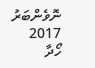ނޮވެންބަރު 2017
ހޯދާ